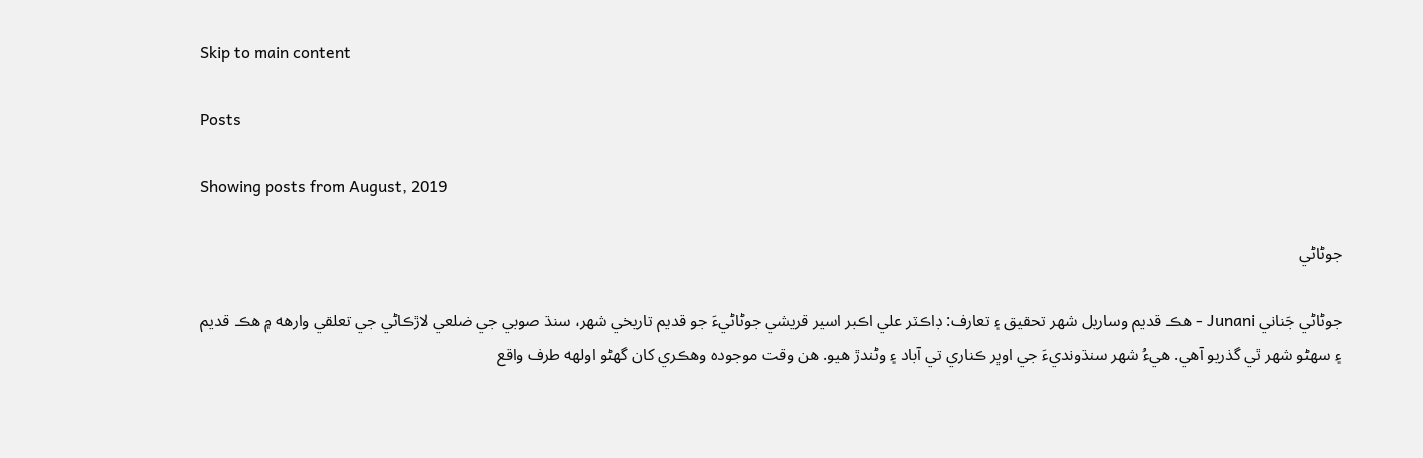Skip to main content

Posts

Showing posts from August, 2019

جوڻاڻي

جوڻاڻي جَناني Junani - هڪ قديم وساريل شهر تحقيق ۽ تعارف: ڊاڪٽر علي اڪبر اسير قريشي جوڻاڻيءَ جو قديم تاريخي شهر، سنڌ صوبي جي ضلعي لاڙڪاڻي جي تعلقي وارهه ۾ هڪ قديم ۽ سهڻو شهر ٿي گذريو آهي. هيءُ شهر سنڌونديءَ جي اوڀر ڪناري تي آباد ۽ وڻندڙ هيو. هن وقت موجوده وهڪري کان گهڻو اولهه طرف واقع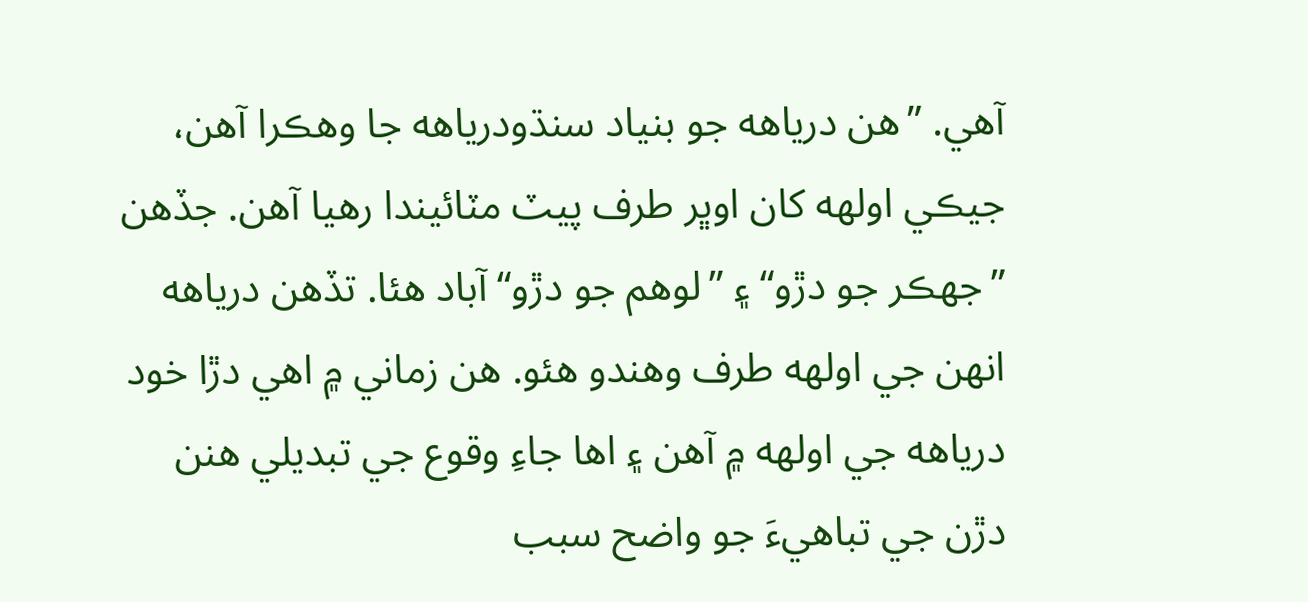آهي. ”هن درياهه جو بنياد سنڌودرياهه جا وهڪرا آهن، جيڪي اولهه کان اوڀر طرف پيٽ مٽائيندا رهيا آهن. جڏهن ”جهڪر جو دڙو“ ۽ ”لوهم جو دڙو“ آباد هئا. تڏهن درياهه انهن جي اولهه طرف وهندو هئو. هن زماني ۾ اهي دڙا خود درياهه جي اولهه ۾ آهن ۽ اها جاءِ وقوع جي تبديلي هنن دڙن جي تباهيءَ جو واضح سبب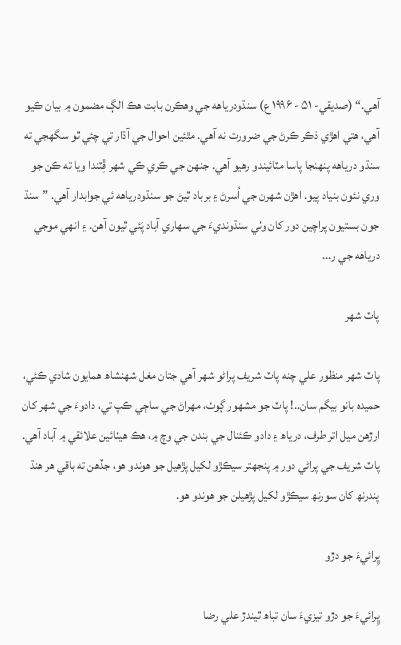آهي.“ (صديقي- ۵۱ - ۱۹۹۶ ع) سنڌودرياهه جي وهڪرن بابت هڪ الڳ مضمون ۾ بيان ڪيو آهي، هتي اهڙي ذڪر ڪرڻ جي ضرورت نه آهي. مٿئين احوال جي آڌار تي چئي ٿو سگهجي ته سنڌو درياهه پنهنجا پاسا مٽائيندو رهيو آهي. جنهن جي ڪري ڪي شهر ڦِٽندا ويا ته ڪن جو وري نئون بنياد پيو. اهڙن شهرن جي اُسرڻ ۽ برباد ٿيڻ جو سنڌودرياهه ئي جوابدار آهي. ”سنڌ جون بستيون پراچين دور کان وٺي سنڌونديءَ جي سهاري آباد پَئي ٿيون آهن. ۽ انهي موجي درياهه جي ر...

پاٽ شھر

پاٽ شھر منظور علي چنه پاٽ شريف پراڻو شھر آھي جتان مغل شھنشاھ ھمايون شادي ڪئي، حميده بانو بيگم سان..! پاٽ جو مشھور ڳوٺ، مھراڻ جي ساڄي ڪپ تي، دادوءَ جي شھر کان ارڙھن ميل اتر طرف، درياھ ۽ دادو ڪئنال جي بندن جي وچ ۾، ھڪ ھيٺائين علائقي ۾ آباد آھي. پاٽ شريف جي پراڻي دور ۾ پنجھتر سيڪڙو لکيل پڙھيل جو ھوندو ھو، جڏھن ته باقي ھر ھنڌ پندرنھ کان سورنھ سيڪڙو لکيل پڙھيلن جو ھوندو ھو.

ڀِرائيءَ جو دڙو

ڀِرائيءَ جو دڙو تيزيءَ سان تباھ ٿيندڙ علي رضا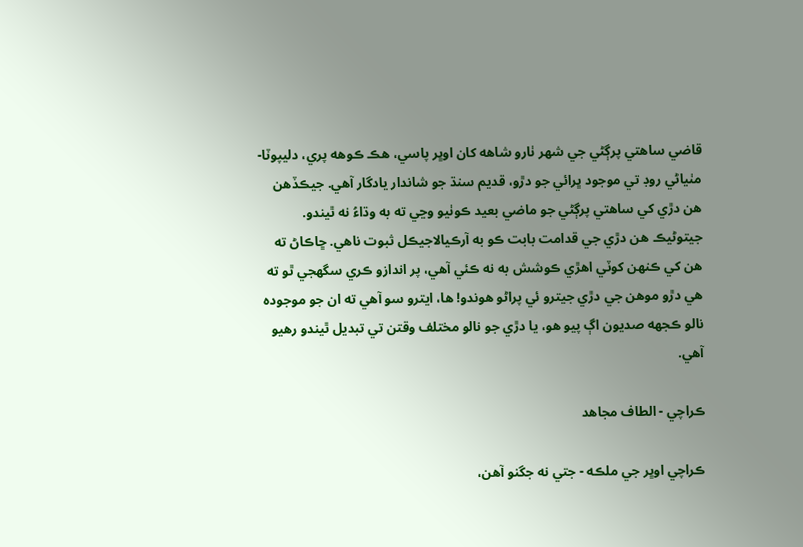قاضي ساهتي پرڳڻي جي شهر ٺارو شاهه کان اوڀر پاسي، هڪ ڪوهه پري، دليپوٽا- مٺياڻي روڊ تي موجود ڀرائي جو دڙو، قديم سنڌ جو شاندار يادگار آهي. جيڪڏهن هن دڙي کي ساهتي پرڳڻي جو ماضي بعيد ڪوٺيو وڃي ته به وڌاءُ نه ٿيندو. جيتوڻيڪ هن دڙي جي قدامت بابت ڪو به آرڪيالاجيڪل ثبوت ناهي. ڇاڪاڻ ته هن کي ڪنهن کوٽي اهڙي ڪوشش به نه ڪئي آهي، پر اندازو ڪري سگهجي ٿو ته هي دڙو موهن جي دڙي جيترو ئي پراڻو هوندو! ها، ايترو سو آهي ته ان جو موجوده نالو ڪجهه صديون اڳ پيو هو، يا دڙي جو نالو مختلف وقتن تي تبديل ٿيندو رهيو آهي.

ڪراچي - الطاف مجاھد

ڪراچي اوڀر جي ملڪه - جتي نه جگنو آهن،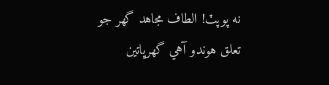نه پوپٽ! الطاف مجاهد گهر جو تعلق هوندو آهي گهرڀاتين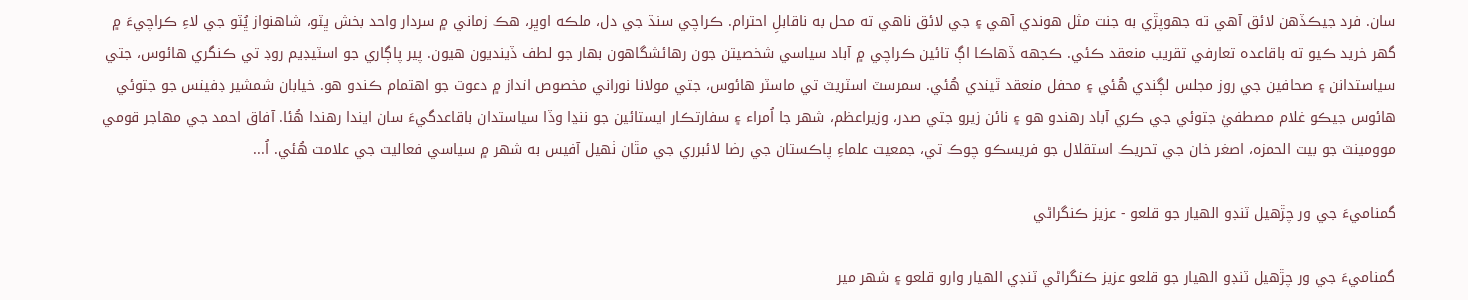سان. فرد جيڪڏهن لائق آهي ته جهوپڙي به جنت مثل هوندي آهي ۽ جي لائق ناهي ته محل به ناقابلِ احترام. ڪراچي سنڌ جي دل، ملڪه اوڀر، هڪ زماني ۾ سردار واحد بخش ڀٽو، شاهنواز ڀُٽو جي لاءِ ڪراچيءَ ۾ گهر خريد ڪيو ته باقاعده تعارفي تقريب منعقد ڪئي. ڪجهه ڏهاڪا اڳ تائين ڪراچي ۾ آباد سياسي شخصيتن جون رهائشگاهون بهار جو لطف ڏينديون هيون. پير پاڳاري جو اسٽيڊيم روڊ تي ڪنگري هائوس، جتي سياستدانن ۽ صحافين جي روز مجلس لڳندي هُئي ۽ محفل منعقد ٿيندي هُئي. سمرسٽ اسٽريٽ تي ماسٽر هائوس، جتي مولانا نوراني مخصوص انداز ۾ دعوت جو اهتمام ڪندو هو. خيابان شمشير ڊفينس جو جتوئي هائوس جيڪو غلام مصطفيٰ جتوئي جي ڪري آباد رهندو هو ۽ نائن زيرو جتي صدر، وزيراعظم، شهر جا اُمراء ۽ سفارتڪار ايستائين جو ننڍا وڏا سياستدان باقاعدگيءَ سان ايندا رهندا هُئا. آفاق احمد جي مهاجر قومي موومينٽ جو بيت الحمزه، اصغر خان جي تحريڪ استقلال جو فريسڪو چوڪ تي، جمعيت علماءِ پاڪستان جي رضا لائبرري جي مٿان ٺهيل آفيس به شهر ۾ سياسي فعاليت جي علامت هُئي. اُ...

گمناميءَ جي ور چڙھيل ٽنڊو الھيار جو قلعو - عزيز ڪنگراڻي

گمناميءَ جي ور چڙھيل ٽنڊو الھيار جو قلعو عزيز ڪنگراڻي ٽنڊي الهيار وارو قلعو ۽ شهر مير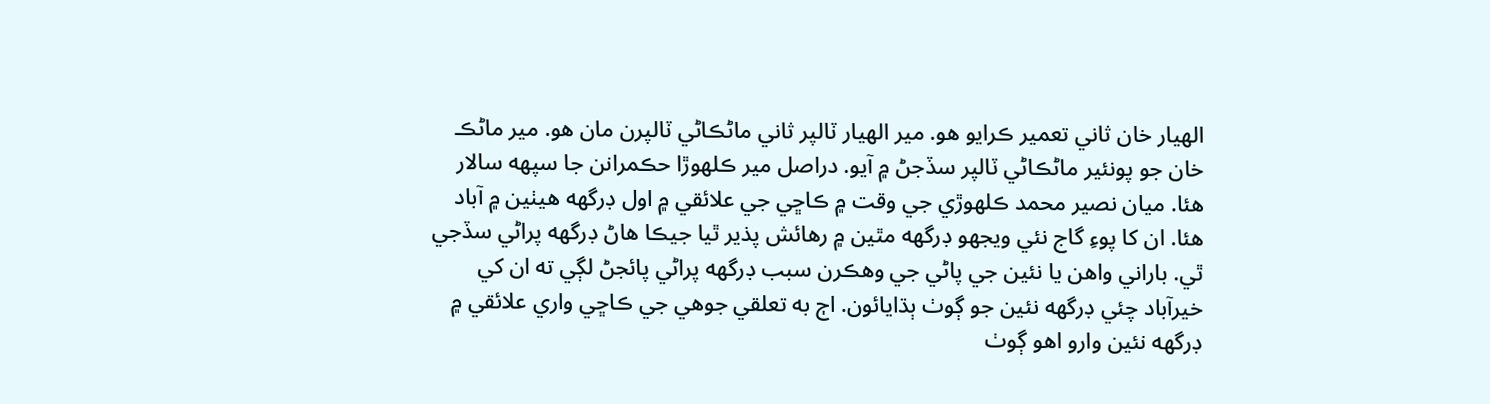الهيار خان ثاني تعمير ڪرايو هو. مير الهيار ٽالپر ثاني ماڻڪاڻي ٽالپرن مان هو. مير ماڻڪ خان جو پونئير ماڻڪاڻي ٽالپر سڏجڻ ۾ آيو. دراصل مير ڪلهوڙا حڪمرانن جا سپهه سالار هئا. ميان نصير محمد ڪلهوڙي جي وقت ۾ ڪاڇي جي علائقي ۾ اول ڊرگهه هيٺين ۾ آباد هئا. ان کا پوءِ گاج نئي ويجهو ڊرگهه مٿين ۾ رهائش پذير ٿيا جيڪا هاڻ ڊرگهه پراڻي سڏجي ٿي. باراني واهن يا نئين جي پاڻي جي وهڪرن سبب ڊرگهه پراڻي پائجڻ لڳي ته ان کي خيرآباد چئي ڊرگهه نئين جو ڳوٺ ٻڌايائون. اڄ به تعلقي جوهي جي ڪاڇي واري علائقي ۾ ڊرگهه نئين وارو اهو ڳوٺ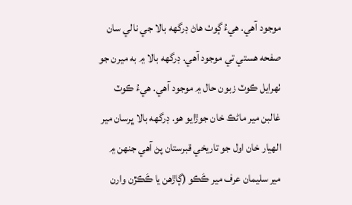موجود آهي. هيءُ ڳوٺ هاڻ ڊرگهه بالا جي نالي سان صفحه هستي تي موجود آهي. ڊرگهه بالا ۾ به ميرن جو ٺهرايل ڪوٽ زبون حال ۾ موجود آهي. هيءُ ڪوٽ غالبن مير ماڻڪ خان جوڙايو هو. ڊرگهه بالا ڀرسان مير الهيار خان اول جو تاريخي قبرستان پڻ آهي جنهن ۾ مير سليمان عرف مير ڪَڪو (ڳاڙهن يا ڪَڪڙن وارن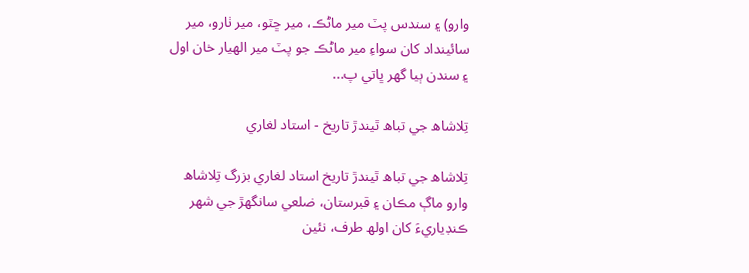وارو) ۽ سندس پٽ مير ماڻڪ، مير ڇٽو، مير ٺارو، مير سائينداد کان سواءِ مير ماڻڪ جو پٽ مير الهيار خان اول ۽ سندن ٻيا گهر ڀاتي پ...

تِلاشاھ جي تباھ ٿيندڙ تاريخ - استاد لغاري

تِلاشاھ جي تباھ ٿيندڙ تاريخ استاد لغاري بزرگ تِلاشاھ وارو ماڳ مڪان ۽ قبرستان، ضلعي سانگھڙ جي شهر ڪنڊياريءَ کان اولھ طرف، نئين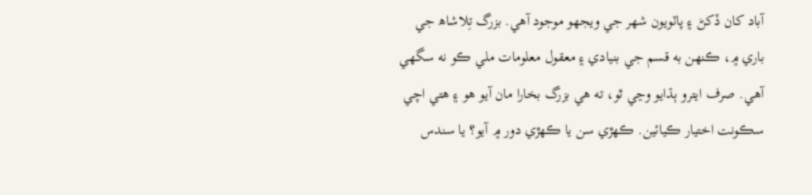آباد کان ڏکڻ ۽ پاٽويون شهر جي ويجھو موجود آهي. بزرگ تِلاشاھ جي باري ۾، ڪنهن به قسم جي بنيادي ۽ معقول معلومات ملي ڪو نه سگھي آهي. صرف ايترو ٻڌايو وڃي ٿو، ته هي بزرگ بخارا مان آيو هو ۽ هتي اچي سڪونت اختيار ڪيائين. ڪهڙي سن يا ڪهڙي دور ۾ آيو؟ يا سندس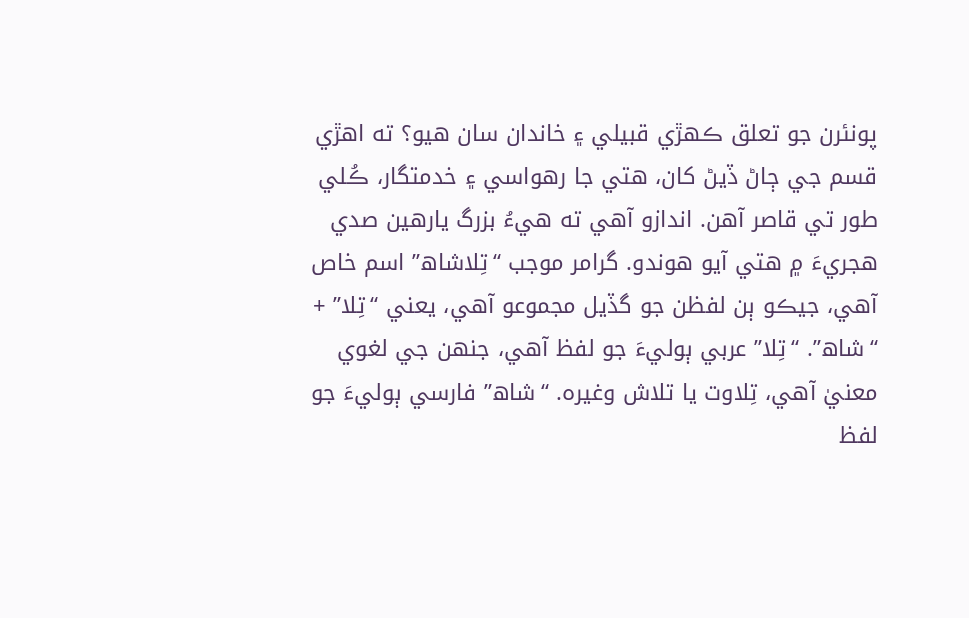پونئرن جو تعلق ڪهڙي قبيلي ۽ خاندان سان هيو؟ ته اهڙي قسم جي ڄاڻ ڏيڻ کان، هتي جا رهواسي ۽ خدمتگار، ڪُلي طور تي قاصر آهن. اندازو آهي ته هيءُ بزرگ يارهين صدي هجريءَ ۾ هتي آيو هوندو. گرامر موجب “تِلاشاھ” اسم خاص آهي، جيڪو ٻن لفظن جو گڏيل مجموعو آهي، يعني “تِلا” + “شاھ”. “تِلا” عربي ٻوليءَ جو لفظ آهي، جنهن جي لغوي معنيٰ آهي، تِلاوت يا تلاش وغيره. “شاھ” فارسي ٻوليءَ جو لفظ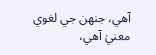آهي، جنهن جي لغوي معنيٰ آهي،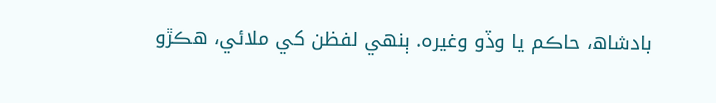بادشاھ، حاڪم يا وڏو وغيره. ٻنهي لفظن کي ملائي، هڪڙو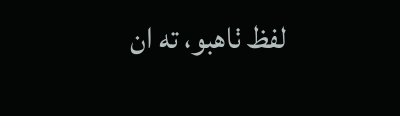لفظ ٺاهبو، ته ان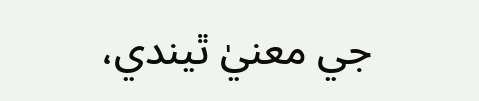جي معنيٰ ٿيندي،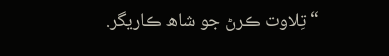“تِلاوت ڪرڻ جو شاھ ڪاريگر.